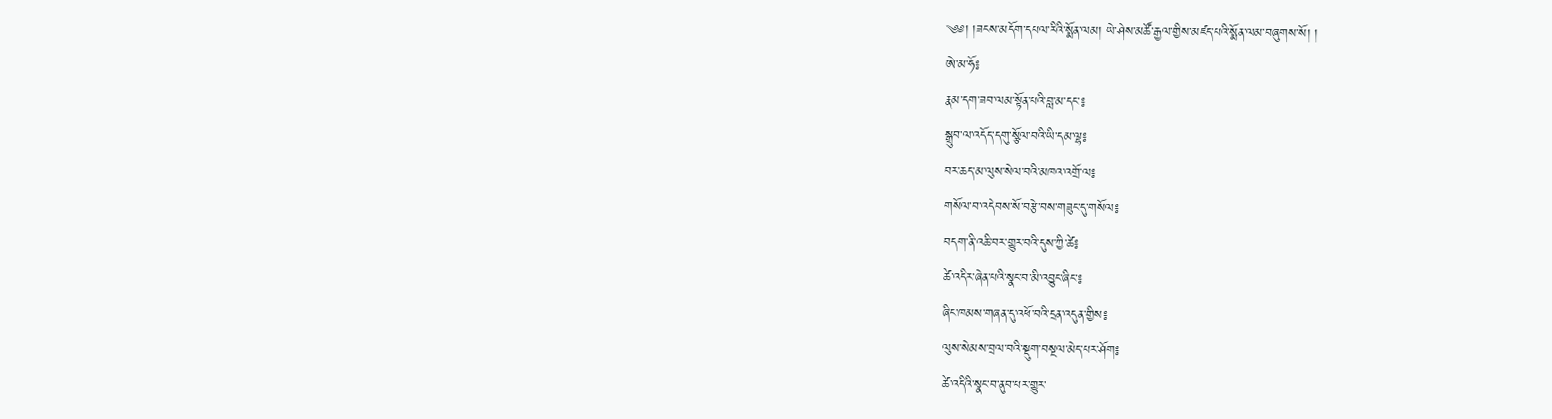༄༅། །ཟངས་མདོག་དཔལ་རིའི་སྨོན་ལམ། ཡེ་ཤེས་མཚོ་རྒྱལ་གྱིས་མཛད་པའི་སྨོན་ལམ་བཞུགས་སོ། །
ཨེ་མ་ཧོ༔
རྣམ་དག་ཟབ་ལམ་སྟོན་པའི་བླ་མ་དང་༔
སྒྲུབ་ལ་འདོད་དགུ་སྩོལ་བའི་ཡི་དམ་ལྷ༔
བར་ཆད་མ་ལུས་སེལ་བའི་མཁའ་འགྲོ་ལ༔
གསོལ་བ་འདེབས་སོ་བརྩེ་བས་གཟུང་དུ་གསོལ༔
བདག་ནི་འཆི་བར་གྱུར་བའི་དུས་ཀྱི་ཚེ༔
ཚེ་འདིར་ཞེན་པའི་སྣང་བ་མི་འབྱུང་ཞིང་༔
ཞིང་ཁམས་གཞན་དུ་འཕོ་བའི་དྲན་འདུན་གྱིས༔
ལུས་སེམས་བྲལ་བའི་སྡུག་བསྔལ་མེད་པར་ཤོག༔
ཚེ་འདིའི་སྣང་བ་ནུབ་པར་གྱུར་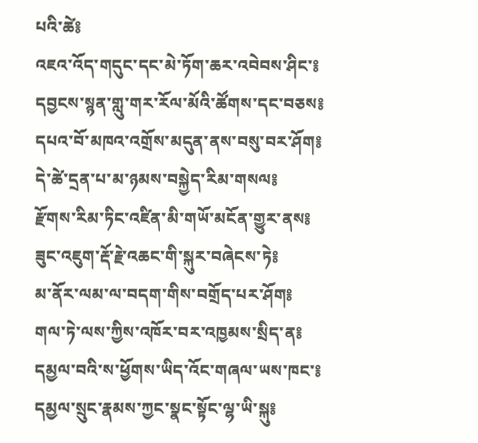པའི་ཚེ༔
འཇའ་འོད་གདུང་དང་མེ་ཏོག་ཆར་འབེབས་ཤིང་༔
དབྱངས་སྙན་གླུ་གར་རོལ་མོའི་ཚོགས་དང་བཅས༔
དཔའ་བོ་མཁའ་འགྲོས་མདུན་ནས་བསུ་བར་ཤོག༔
དེ་ཚེ་དྲན་པ་མ་ཉམས་བསྐྱེད་རིམ་གསལ༔
རྫོགས་རིམ་ཏིང་འཛིན་མི་གཡོ་མངོན་གྱུར་ནས༔
ཟུང་འཇུག་རྡོ་རྗེ་འཆང་གི་སྐུར་བཞེངས་ཏེ༔
མ་ནོར་ལམ་ལ་བདག་གིས་བགྲོད་པར་ཤོག༔
གལ་ཏེ་ལས་ཀྱིས་འཁོར་བར་འཁྱམས་སྲིད་ན༔
དམྱལ་བའི་ས་ཕྱོགས་ཡིད་འོང་གཞལ་ཡས་ཁང་༔
དམྱལ་སྲུང་རྣམས་ཀྱང་སྣང་སྟོང་ལྷ་ཡི་སྐུ༔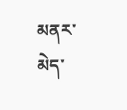མནར་མེད་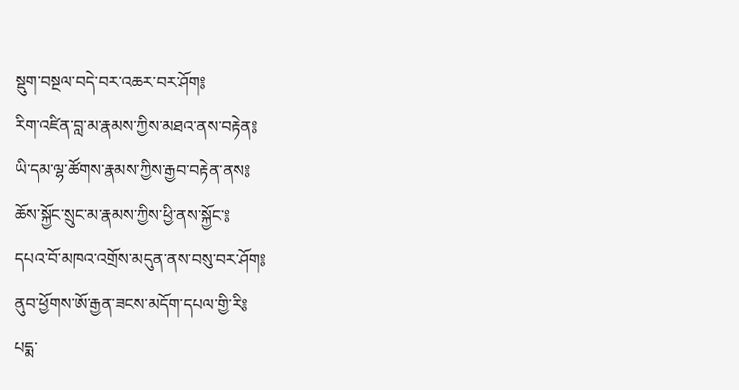སྡུག་བསྔལ་བདེ་བར་འཆར་བར་ཤོག༔
རིག་འཛིན་བླ་མ་རྣམས་ཀྱིས་མཐའ་ནས་བརྟེན༔
ཡི་དམ་ལྷ་ཚོགས་རྣམས་ཀྱིས་རྒྱབ་བརྟེན་ནས༔
ཆོས་སྐྱོང་སྲུང་མ་རྣམས་ཀྱིས་ཕྱི་ནས་སྐྱོང་༔
དཔའ་བོ་མཁའ་འགྲོས་མདུན་ནས་བསུ་བར་ཤོག༔
ནུབ་ཕྱོགས་ཨོ་རྒྱན་ཟངས་མདོག་དཔལ་གྱི་རི༔
པདྨ་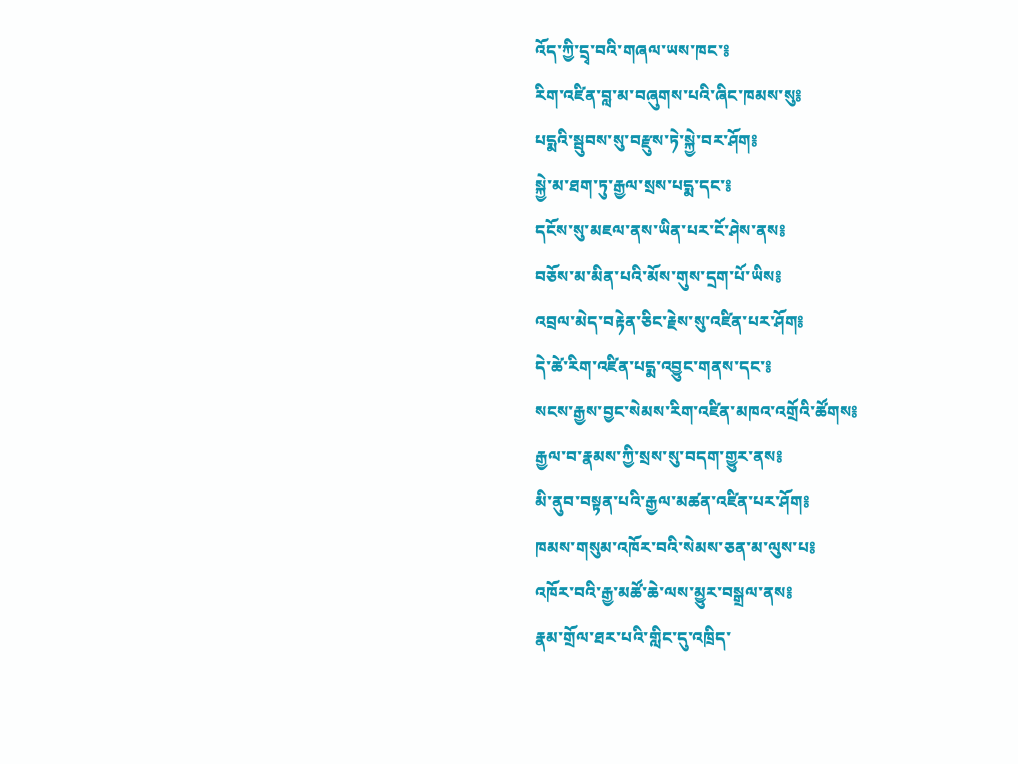འོད་ཀྱི་དྲྭ་བའི་གཞལ་ཡས་ཁང་༔
རིག་འཛིན་བླ་མ་བཞུགས་པའི་ཞིང་ཁམས་སུ༔
པདྨའི་སྦུབས་སུ་བརྫུས་ཏེ་སྐྱེ་བར་ཤོག༔
སྐྱེ་མ་ཐག་ཏུ་རྒྱལ་སྲས་པདྨ་དང་༔
དངོས་སུ་མཇལ་ནས་ཡིན་པར་ངོ་ཤེས་ནས༔
བཅོས་མ་མིན་པའི་མོས་གུས་དྲག་པོ་ཡིས༔
འབྲལ་མེད་བརྟེན་ཅིང་རྗེས་སུ་འཛིན་པར་ཤོག༔
དེ་ཚེ་རིག་འཛིན་པདྨ་འབྱུང་གནས་དང་༔
སངས་རྒྱས་བྱང་སེམས་རིག་འཛིན་མཁའ་འགྲོའི་ཚོགས༔
རྒྱལ་བ་རྣམས་ཀྱི་སྲས་སུ་བདག་གྱུར་ནས༔
མི་ནུབ་བསྟན་པའི་རྒྱལ་མཚན་འཛིན་པར་ཤོག༔
ཁམས་གསུམ་འཁོར་བའི་སེམས་ཅན་མ་ལུས་པ༔
འཁོར་བའི་རྒྱ་མཚོ་ཆེ་ལས་མྱུར་བསྒྲལ་ནས༔
རྣམ་གྲོལ་ཐར་པའི་གླིང་དུ་འཁྲིད་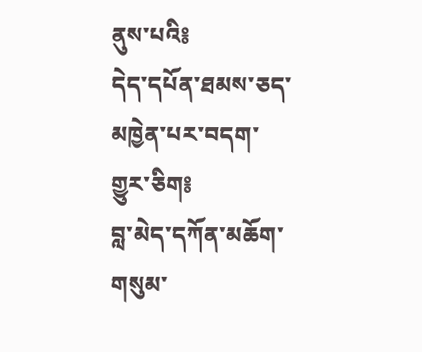ནུས་པའི༔
དེད་དཔོན་ཐམས་ཅད་མཁྱེན་པར་བདག་གྱུར་ཅིག༔
བླ་མེད་དཀོན་མཆོག་གསུམ་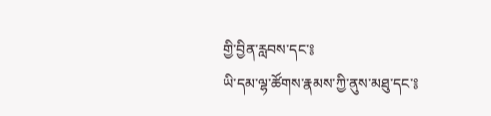གྱི་བྱིན་རླབས་དང་༔
ཡི་དམ་ལྷ་ཚོགས་རྣམས་ཀྱི་ནུས་མཐུ་དང་༔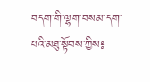བདག་གི་ལྷག་བསམ་དག་པའི་མཐུ་སྟོབས་ཀྱིས༔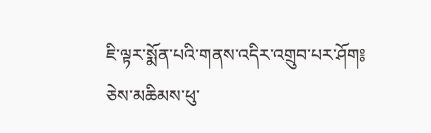ཇི་ལྟར་སྨོན་པའི་གནས་འདིར་འགྲུབ་པར་ཤོག༔
ཅེས་མཆིམས་ཕུ་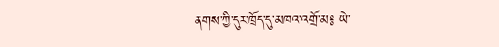ནགས་ཀྱི་དུར་ཁྲོད་དུ་མཁའ་འགྲོ་མ༔ ཡེ་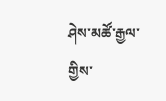ཤེས་མཚོ་རྒྱལ་གྱིས་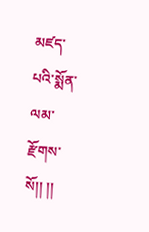མཛད་པའི་སྨོན་ལམ་རྫོགས་སོ།། །།